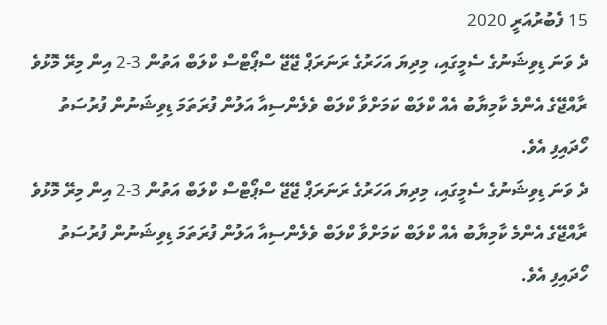15 ފެބުރުއަރީ 2020
ދެ ވަނަ ޑިވިޝަނުގެ ސެމީގައި، މިދިޔަ އަހަރުގެ ރަނަރަޕް ޖޭޖޭ ސްޕޯޓްސް ކްލަބް އަތުން 3-2 އިން މިރޭ މޮޅުވެ ރާއްޖޭގެ އެންމެ ކާމިޔާބު އެއް ކްލަބް ކަމަށްވާ ކްލަބް ވެލެންސިއާ އަލުން ފުރަތަމަ ޑިވިޝަނުން ފުރުސަތު ހޯދައިފި އެވެ.
ދެ ވަނަ ޑިވިޝަނުގެ ސެމީގައި، މިދިޔަ އަހަރުގެ ރަނަރަޕް ޖޭޖޭ ސްޕޯޓްސް ކްލަބް އަތުން 3-2 އިން މިރޭ މޮޅުވެ ރާއްޖޭގެ އެންމެ ކާމިޔާބު އެއް ކްލަބް ކަމަށްވާ ކްލަބް ވެލެންސިއާ އަލުން ފުރަތަމަ ޑިވިޝަނުން ފުރުސަތު ހޯދައިފި އެވެ.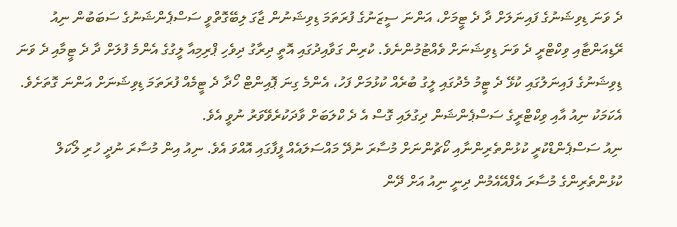ދެ ވަނަ ޑިވިޝަނުގެ ފައިނަލަށް ދާ ދެ ޓީމަށް، އަންނަ ސީޒަނުގެ ފުރަތަމަ ޑިވިޝަނުން ޖާގަ ލިބޭގޮތްވީ ސަސްޕެންޝަނުގެ ސަބަބުން ނިއު ރޭޑިއަންޓާއި ވިކްޓްރީ ދެ ވަނަ ޑިވިޝަނަށް ވެއްޓުމުންނެވެ. ކުރިން ގަވާއިދުގައި އޮތީ ދިރާގު ދިވެހި ޕްރިމިއާ ލީގުގެ އެންމެ ފުލަށް ދާ ދެ ޓީމާއި ދެ ވަނަ ޑިވިޝަނުގެ ފައިނަލުގައި ކުޅޭ ދެ ޓީމު މެދުގައި ލީގު ބުރެއް ކުޅުމަށް ފަހު، އެންމެ ގިނަ ޕޮއިންޓް ހޯދާ ދެ ޓީމެއް ފުރަތަމަ ޑިވިޝަނަށް އަންނަ ގޮތަށެވެ. އެކަމަކު ނިއު އާއި ވިކްޓްރީގެ ސަސްޕެންޝަން ދިގުލައި ގޮސް އެ ދެ ކްލަބަށް ވާދަކުރެވޭވަރު ނުވީ އެވެ.
ނިއު ސަސްޕެންޑްކުރީ ކުޅުންތެރިންނާއި ކޯޗުންނަށް މުސާރަ ނުދޭ މައްސަލައެއް ފީފާގައި އޮއްވަ އެވެ. ނިއު އިން މުސާރަ ނުދީ ހުރި ލޯކަލް ކުޅުންތެރިންގެ މުސާރަ އެފްއޭއެމުން ދިނީ ނިއު އަށް ދޭން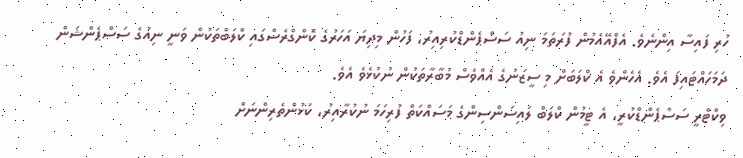ހުރި ފައިސާ އިންނެވެ. އެފްއޭއެމުން ފުރަތަމަ ނިއު ސަސްޕެންޑްކުރިއިރު، ފަހުން މިދިޔަ އަހަރުގެ ކޮންގްރެސްގައި ކްލަބްތަކުން ވަނީ ނިއުގެ ސަސްޕެންޝަން ދަމަހައްޓައިފަ އެވެ. އެހެންވެ އެ ކްލަބަށް މި ސީޒަނުގެ އެއްވެސް މުބާރާތަކުން ނުކުޅެވެ އެވެ.
ވިކްޓްރީ ސަސްޕެންޑްކުރީ، އެ ޓީމުން ކްލަބް ލައިސަންސިންގެ މަސައްކަތް ފުރިހަމަ ނުކުރާއިރު، ކުޅުންތެރިންނަށް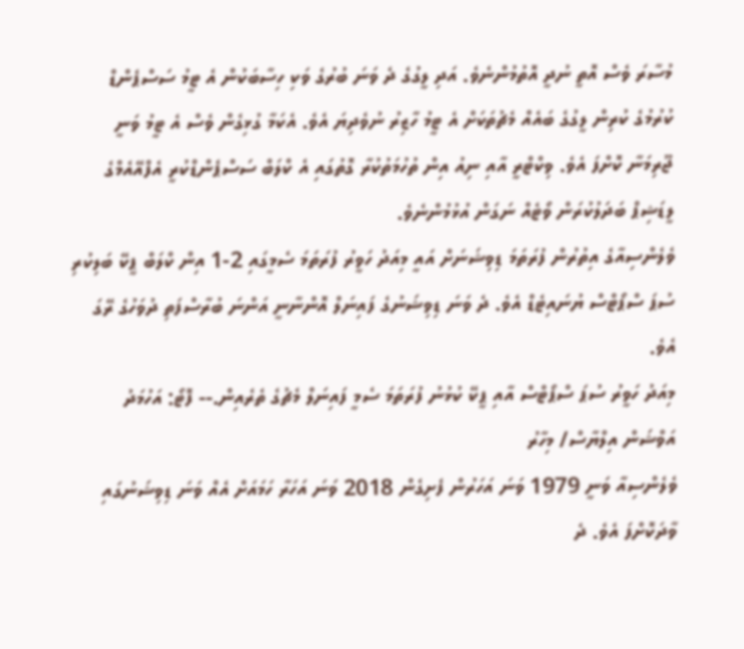މުސާރަ ވެސް އޮތީ ނުދީ އޮތުމުންނެވެ. އަދި ލީގުގެ ދެ ވަނަ ބުރުގެ ވަކި ހިސާބަކުން އެ ޓީމު ސަސްޕެންޑް ކުރުމުގެ ކުރިން ލީގުގެ ބައެއް މެޗުތަކަށް އެ ޓީމު ހާޒިރު ނުވެދިޔަ އެވެ. އެކަމާ ގުޅިގެން ވެސް އެ ޓީމު ވަނީ ޖޫރިމަނާ ކޮށްފަ އެވެ. ވިކްޓްރީ އާއި ނިއު އިން ތުހުމަތުކުރާ ގޮތުގައި އެ ކްލަބް ސަސްޕެންޑްކުރީ އެފްއޭއެމްގެ ލީޑަޝިޕް ބަދަލުކުރަން ވޯޓެއް ނަގަން އުޅުމުންނެވެ.
ވެލެންސިއާގެ އިތުރުން ފުރަތަމަ ޑިވިޝަނަށް އައީ މިއަދު ހަވީރު ފުރަތަމަ ސެމީގައި 2-1 އިން ކްލަބް ޕީކޭ ބަލިކުރި ސުޕަ ސްޕޯޓްސް ޔުނައިޓެޑް އެވެ. ދެ ވަނަ ޑިވިޝަނުގެ ފައިނަލް އޮންނާނީ އަންނަ ބުރާސްފަތި ދުވަހުގެ ރޭގަ އެވެ.
މިއަދު ހަވީރު ސުޕަ ސްޕޯޓްސް އާއި ޕީކޭ ކުޅުނު ފުރަތަމަ ސެމީ ފައިނަލް މެޗުގެ ތެރެއިން.-- ފޮޓޯ: އަހުމަދު އަވްޝަން އިލްޔާސް/ މިހާރު
ވެލެންސިއާ ވަނީ 1979 ވަނަ އަހަރުން ފެށިގެން 2018 ވަނަ އަހަރާ ހަމައަށް އެއް ވަނަ ޑިވިޝަނުގައި ވާދަކޮށްފަ އެވެ. ދެ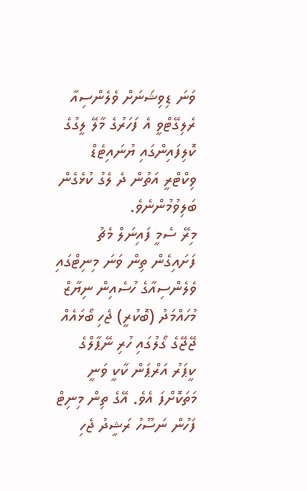ވަނަ ޑިވިޝަނަށް ވެލެންސިއާ ރެލިގޭޓްވީ އެ ފަހަރުގެ މާލޭ ލީގުގެ ކޮލިފައިންގައި ޔުނައިޓެޑް ވިކްޓްރީ އަތުން ދެ ލެގު ކުޅެގެން ބަލިވުމުންނެވެ.
މިރޭ ސެމީ ފައިނަލް މެޗު ފަށައިގެން ތިން ވަނަ މިނިޓްގައި ވެލެންސިއާގެ ހުސެއިން ނިޔާޒް މުހައްމަދު (ބޮކުރީ) ޖެހި ބޯޅައެއް ޖޭޖޭގެ ގޯލުގައި ހުރި ނޭޕާލްގެ ކީޕަރު އަރްޕަން ކާކީ ވަނީ މަތަކޮށްފަ އެވެ. އޭގެ ތިން މިނިޓް ފަހުން ނަސޫހު ރަޝީދު ޖެހި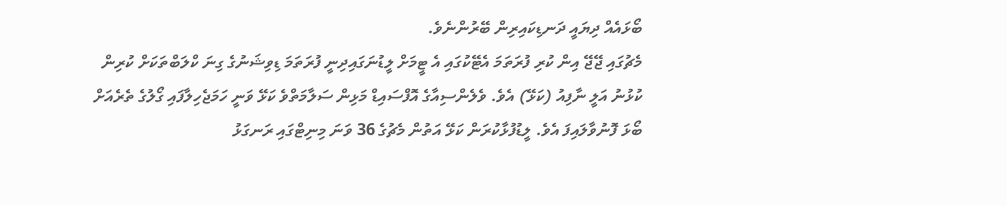ބޯޅައެއް ދިޔައީ ދަނޑިކައިރިން ބޭރުންނެވެ.
މެޗުގައި ޖޭޖޭ އިން ކުރި ފުރަތަމަ އެޓޭކުގައި އެ ޓީމަށް ލީޑުނަގައިދިނީ ފުރަތަމަ ޑިވިޝަނުގެ ގިނަ ކްލަބްތަކަށް ކުރިން ކުޅުނު އަލީ ނާފިއު (ކަޅޭ) އެވެ. ވެލެންސިއާގެ އޮފްސައިޑް މަޅިން ސަލާމަތްވެ ކަޅޭ ވަނީ ހަމަޖެހިލާފައި ގޯލުގެ ތެރެއަށް ބޯޅަ ފޮނުވާލައިފަ އެވެ. ލީޑުފުޅާކުރަން ކަޅޭ އަތުން މެޗުގެ 36 ވަނަ މިނިޓްގައި ރަނގަޅު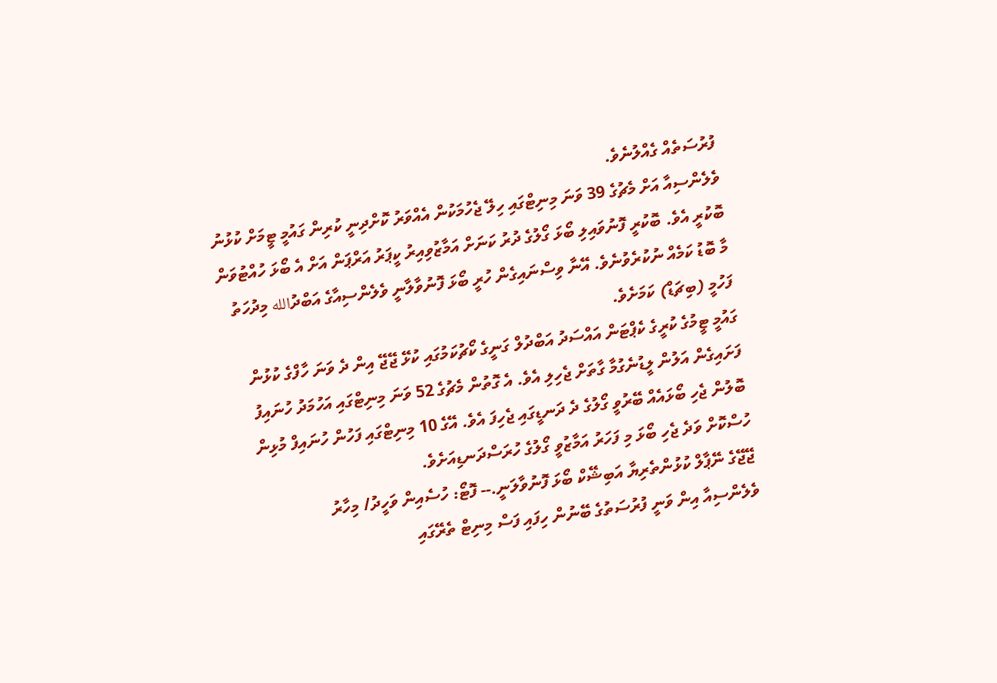ފުރުސަތެއް ގެއްލުނެވެ.
ވެލެންސިއާ އަށް މެޗުގެ 39 ވަނަ މިނިޓްގައި ހިލޭ ޖެހުމަކުން އެއްވަރު ކޮށްދިނީ ކުރިން ގައުމީ ޓީމަށް ކުޅުނު ބޮކުރީ އެވެ. ބޮކުރީ ފޮނުވައިލި ބޯޅަ ގޯލުގެ ދުރު ކަނަށް އަމާޒުވިއިރު ކީޕަރު އަރްޕަން އަށް އެ ބޯޅަ ހުއްޓުވަން މާ ބޮޑު ކަމެއް ނުކުރެވުނެވެ. އޭނާ ވިސްނައިގެން ހުރީ ބޯޅަ ފޮނުވާލާނީ ވެލެންސިއާގެ އަބްދުالله މިދުހަތު ފަހުމީ (ބިޗަޑް) ކަމަށެވެ.
ގައުމީ ޓީމުގެ ކުރީގެ ކެޕްޓަން އައްސަދު އަބްދުލް ގަނީގެ ކޯޗުކަމުގައި ކުޅޭ ޖޭޖޭ އިން ދެ ވަނަ ހާފްގެ ކުޅުން ފަށައިގެން އަލުން ލީޑުނެގުމާ ގާތަށް ޖެހިލި އެވެ. އެ ގޮތުން މެޗުގެ 52 ވަނަ މިނިޓްގައި އަހުމަދު ހުނައިފު ބޮލުން ޖެހި ބޯޅައެއް ބޭރުވީ ގޯލުގެ ދެ ދަނޑީގައި ޖެހިފަ އެވެ. އޭގެ 10 މިނިޓްގައި ފަހުން ހުނައިފް މުޅިން ހުސްކޮށް ވަދެ ޖެހި ބޯޅަ މި ފަހަރު އަމާޒުވީ ގޯލުގެ ހުރަސްދަނޑިއަށެވެ.
ޖޭޖޭގެ ނޭޕާލް ކުޅުންތެރިޔާ އަބިޝޭކް ބޯޅަ ފޮނުވާލަނީ.-- ފޮޓޯ: ހުސެއިން ވަހީދު/ މިހާރު
ވެލެންސިއާ އިން ވަނީ ފުރުސަތުގެ ބޭނުން ހިފައި ފަސް މިނިޓް ތެރޭގައި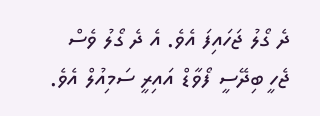ދެ ގޯލު ޖަހައިފަ އެވެ. އެ ދެ ގޯލު ވެސް ޖެހީ ބިދޭސީ ފޯވާޑް އައިރީ ސަމިއުލް އެވެ.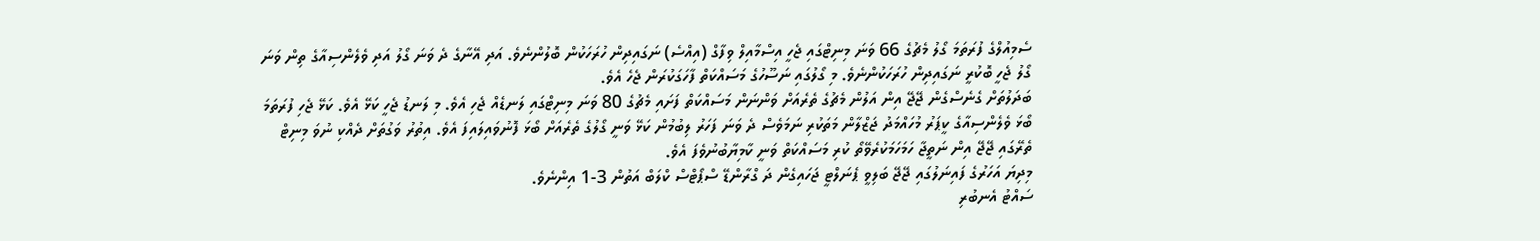ސެމިއުލްގެ ފުރަތަމަ ގޯލު މެޗުގެ 66 ވަނަ މިނިޓްގައި ޖެހީ އިސްމާއިލް ވިފާގް (އިއްސެ) ނަގައިދިން ހުރަހަކުން ބޮލުންނެވެ. އަދި އޭނާގެ ދެ ވަނަ ގޯލު އަދި ވެލެންސިއާގެ ތިން ވަނަ ގޯލު ޖެހީ ބޮކުރީ ނަގައިދިން ހުރަހަކުންނެވެ. މި ގޯލުގައި ނަސޫހުގެ މަސައްކަތް ފާހަގަކުރަން ޖެހެ އެވެ.
ބަދަލުތަށް ގެނެސްގެން ޖޭޖޭ އިން އަލުން މެޗުގެ ތެރެއަށް ވަންނަން މަސައްކަތް ފަށައި މެޗުގެ 80 ވަނަ މިނިޓްގައި ލަނޑެއް ޖެހި އެވެ. މި ލަނޑު ޖެހީ ކަޅޭ އެވެ. ކަޅޭ ޖެހި ފުރަތަމަ ބޯޅަ ވެލެންސިއާގެ ކީޕަރު މުހައްމަދު ޖަޒްލާން މަތަކުރި ނަމަވެސް ދެ ވަނަ ފަހަރު ލިބުމުން ކަޅޭ ވަނީ ގޯލުގެ ތެރެއަށް ބޯޅަ ފޮނުވައިލައިފަ އެވެ. އިތުރު ވަގުތަށް ދެއްކި ނުވަ މިނިޓް ތެރޭގައި ޖޭޖޭ އިން ނަތީޖާ ހަމަހަމަކުރެވޭތޯ ކުރި މަސައްކަތް ވަނީ ކާމިޔާބުނުވެފަ އެވެ.
މިދިޔަ އަހަރުގެ ފައިނަލުގައި ޖޭޖޭ ބަލިވީ ޕެނަލްޓީ ޖަހައިގެން ދަ ގްރާންޑޭ ސްޕޯޓްސް ކްލަބް އަތުން 3-1 އިންނެވެ.
ސައްޓު އެނބުރި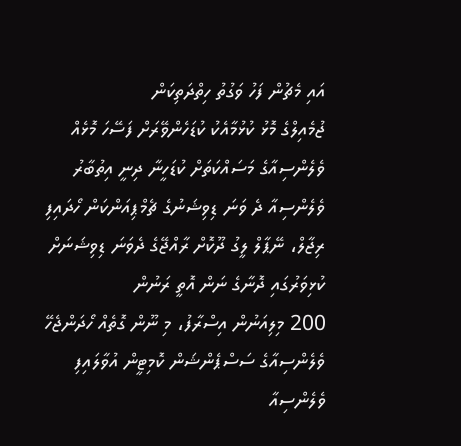އައި މެޗުން ފަހު ވަގުތު ހިތްދަތިކަން
ޖުމެއިލްގެ މޮޅު ކުޅުމާއެކު ކުޑަހެންވޭރަށް ފަސޭހަ މޮޅެއް
ވެލެންސިއާގެ މަސައްކަތަށް ކުޑަހީނާ ދިނީ އިތުބާރު
ވެލެންސިއާ ދެ ވަނަ ޑިވިޝަނުގެ ޗެމްޕިއަންކަން ހޯދައިފި
ރިޖާލް، ނޭޕާލް ލީގު ދޫކޮށް ރާއްޖޭގެ ދެވަނަ ޑިވިޝަނަށް
ކުޅިވަރުގައި ދޮނާގެ ނަން އޮތީ ރަނުން
200 މިލިއަނުން އިސްރާފު، މި ނޫން ގޮތެއް ހޯދަންޖެހޭ
ވެލެންސިއާގެ ސަސްޕެންޝަން ކޮމިޓީން އުވާލައިފި
ވެލެންސިއާ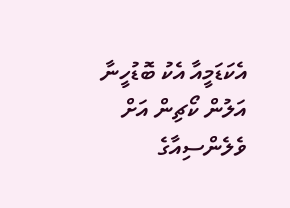އެކަޑަމީއާ އެކު ބޮޑުހީނާ އަލުން ކޯޗިން އަށް
ވެލެންސިއާގެ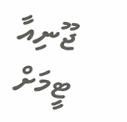ޖޫނިއާ ޓީމަށް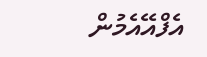އެފްއޭއެމުން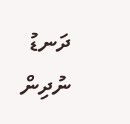ދަނޑު ނުދިން